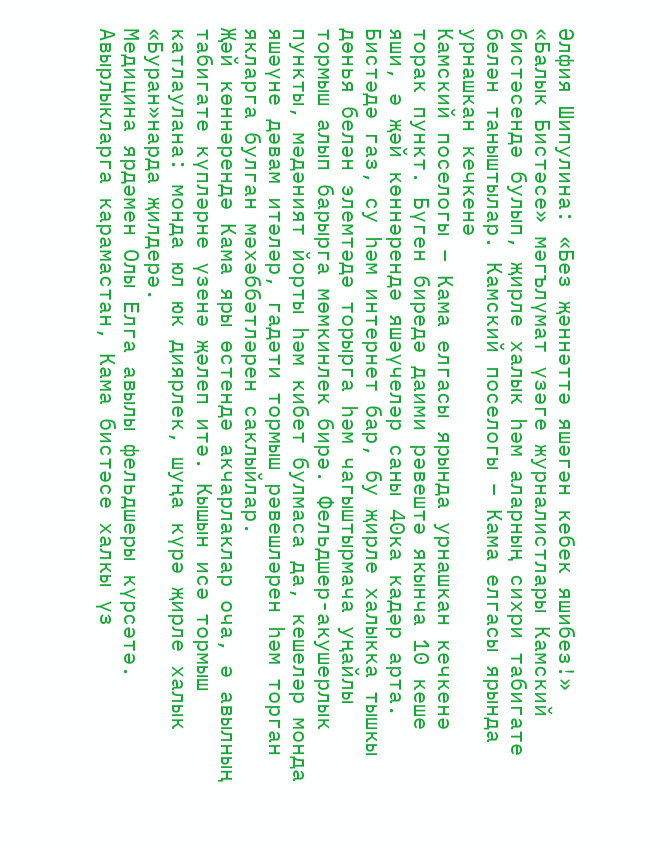Әлфия Шипулина: «Без җәннәттә яшәгән кебек яшибез!»
«Балык Бистәсе» мәгълүмат үзәге журналистлары Камский бистәсендә булып, җирле халык һәм аларның сихри табигате белән таныштылар. Камский поселогы – Кама елгасы ярында урнашкан кечкенә
Камский поселогы – Кама елгасы ярында урнашкан кечкенә торак пункт. Бүген биредә даими рәвештә якынча 10 кеше яши, ә җәй көннәрендә яшәүчеләр саны 40ка кадәр арта.
Бистәдә газ, су һәм интернет бар, бу җирле халыкка тышкы дөнья белән элемтәдә торырга һәм чагыштырмача уңайлы тормыш алып барырга мөмкинлек бирә. Фельдшер-акушерлык пункты, мәдәният йорты һәм кибет булмаса да, кешеләр монда яшәүне дәвам итәләр, гадәти тормыш рәвешләрен һәм торган якларга булган мәхәббәтләрен саклыйлар.
Җәй көннәрендә Кама яры өстендә акчарлаклар оча, ә авылның табигате күпләрне үзенә җәлеп итә. Кышын исә тормыш катлаулана: монда юл юк диярлек, шуңа күрә җирле халык «Буран»нарда җилдерә.
Медицина ярдәмен Олы Елга авылы фельдшеры күрсәтә. Авырлыкларга карамастан, Кама бистәсе халкы үз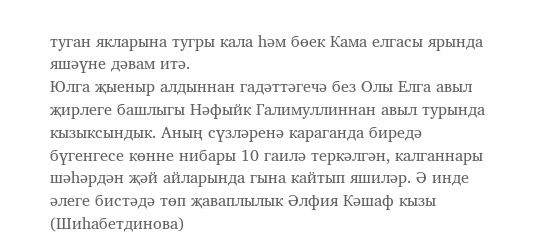туган якларына тугры кала һәм бөек Кама елгасы ярында яшәүне дәвам итә.
Юлга җыеныр алдыннан гадәттәгечә без Олы Елга авыл җирлеге башлыгы Нәфыйк Галимуллиннан авыл турында кызыксындык. Аның сүзләренә караганда биредә бүгенгесе көнне нибары 10 гаилә теркәлгән, калганнары шәһәрдән җәй айларында гына кайтып яшиләр. Ә инде әлеге бистәдә төп җаваплылык Әлфия Кәшаф кызы (Шиһабетдинова)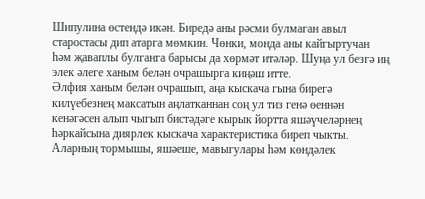Шипулина өстендә икән. Биредә аны рәсми булмаган авыл старостасы дип атарга мөмкин. Чөнки, монда аны кайгыртучан һәм җаваплы булганга барысы да хөрмәт итәләр. Шуңа ул безгә иң элек әлеге ханым белән очрашырга киңәш итте.
Әлфия ханым белән очрашып, аңа кыскача гына бирегә килүебезнең максатын аңлатканнан соң ул тиз генә өеннән кенәгәсен алып чыгып бистәдәге кырык йортта яшәүчеләрнең һәркайсына диярлек кыскача характеристика биреп чыкты. Аларның тормышы, яшәеше, мавыгулары һәм көндәлек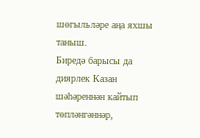шөгыльләре аңа яхшы таныш.
Биредә барысы да диярлек Казан шәһәреннән кайтып төпләнгәннәр,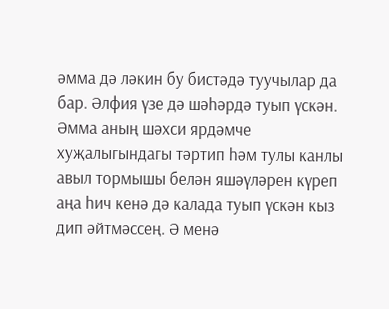әмма дә ләкин бу бистәдә туучылар да бар. Әлфия үзе дә шәһәрдә туып үскән. Әмма аның шәхси ярдәмче хуҗалыгындагы тәртип һәм тулы канлы авыл тормышы белән яшәүләрен күреп аңа һич кенә дә калада туып үскән кыз дип әйтмәссең. Ә менә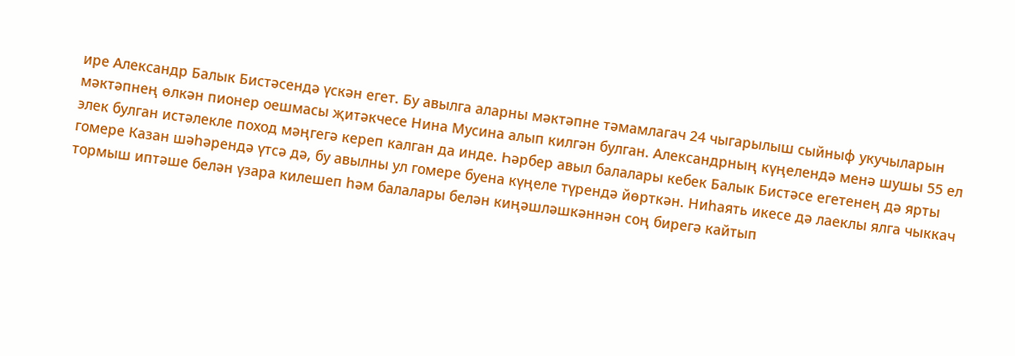ире Александр Балык Бистәсендә үскән егет. Бу авылга аларны мәктәпне тәмамлагач 24 чыгарылыш сыйныф укучыларын мәктәпнең өлкән пионер оешмасы җитәкчесе Нина Мусина алып килгән булган. Александрның күңелендә менә шушы 55 ел элек булган истәлекле поход мәңгегә кереп калган да инде. Һәрбер авыл балалары кебек Балык Бистәсе егетенең дә ярты гомере Казан шәһәрендә үтсә дә, бу авылны ул гомере буена күңеле түрендә йөрткән. Ниһаять икесе дә лаеклы ялга чыккач тормыш иптәше белән үзара килешеп һәм балалары белән киңәшләшкәннән соң бирегә кайтып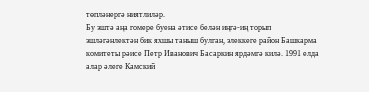төпләнергә ниятлиләр.
Бу эштә аңа гомере буена әтисе белән иңгә-иң торып эшләгәнлектән бик яхшы таныш булган, элеккеге район Башкарма комитеты рәисе Петр Иванович Басаркин ярдәмгә килә. 1991 елда алар әлеге Камский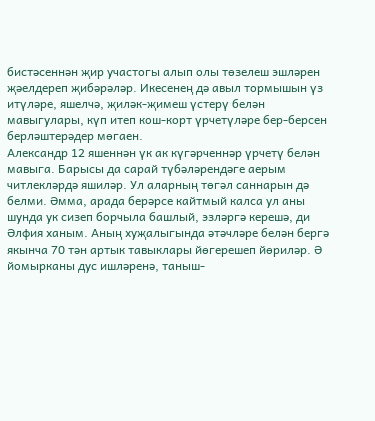бистәсеннән җир участогы алып олы төзелеш эшләрен җәелдереп җибәрәләр. Икесенең дә авыл тормышын үз итүләре, яшелчә, җиләк-җимеш үстерү белән мавыгулары, күп итеп кош-корт үрчетүләре бер-берсен берләштерәдер мөгаен.
Александр 12 яшеннән үк ак күгәрченнәр үрчетү белән мавыга. Барысы да сарай түбәләрендәге аерым читлекләрдә яшиләр. Ул аларның төгәл саннарын дә белми. Әмма, арада берәрсе кайтмый калса ул аны шунда ук сизеп борчыла башлый, эзләргә керешә, ди Әлфия ханым. Аның хуҗалыгында әтәчләре белән бергә якынча 70 тән артык тавыклары йөгерешеп йөриләр. Ә йомырканы дус ишләренә, таныш-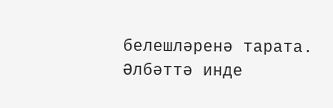белешләренә тарата. Әлбәттә инде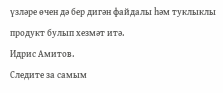үзләре өчен дә бер дигән файдалы һәм туклыклы продукт булып хезмәт итә.
Идрис Амитов.
Следите за самым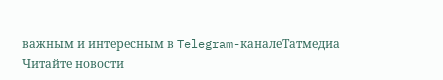важным и интересным в Telegram-каналеТатмедиа
Читайте новости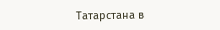Татарстана в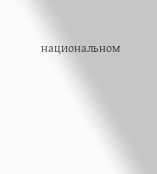национальном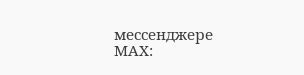мессенджере MАХ: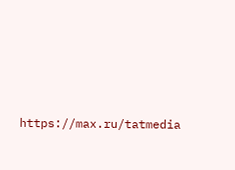https://max.ru/tatmedia